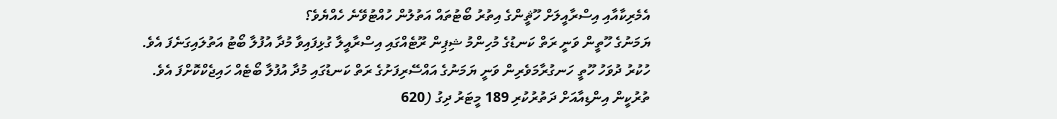އެމެރިކާއާއި އިސްރާއީލަށް ހޫޘީންގެ އިތުރު ބޯޓުތައް އަތުލުން ހުއްޓުވޭނެ ހެއްޔެވެ؟
ޔަމަނުގެ ހޫތީން ވަނީ ރަތް ކަނޑުގެ މުހިންމު ޝިޕިން ރޫޓެއްގައި އިސްރާއީލާ ގުޅިފައިވާ މުދާ އުފުލާ ބޯޓު އަތުލައިގަނެފަ އެވެ.
ހުކުރު ދުވަހު ހޫތީ ހަނގުރާމަވެރިން ވަނީ ޔަމަނުގެ އައްސޭރިފަށުގެ ރަތް ކަނޑުގައި މުދާ އުފުލާ ބޯޓެއް ހައިޖެކްކޮށްފަ އެވެ.
ތުރުކީން އިންޑިއާއަށް ދަތުރުކުރި 189 މީޓަރު ދިގު (620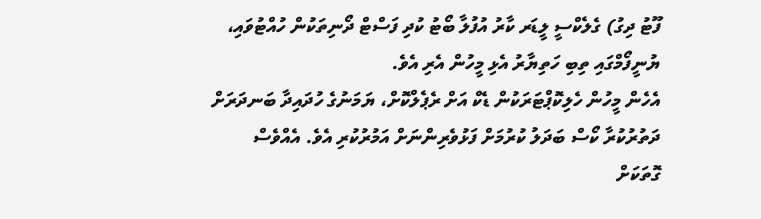ފޫޓު ދިގު) ގެލެކްސީ ލީޑަރ ކާރު އުފުލާ ބޯޓު ކުދި ފަސްޓް ދޯނިތަކުން ހުއްޓުވައި، ޔުނީފޯމްގައި ތިބި ހަތިޔާރު އެޅި މީހުން އެރި އެވެ.
އެހެން މީހުން ހެލިކޮޕްޓަރަކުން ޑެކް އަށް ރެޕެލްކޮށް، ޔަމަނުގެ ހުދައިދާ ބަނދަރަށް ދަތުރުކުރާ ކޯސް ބަދަލު ކުރުމަށް ފަޅުވެރިންނަށް އަމުރުކުރި އެވެ. އެއްވެސް ގޮތަކަށް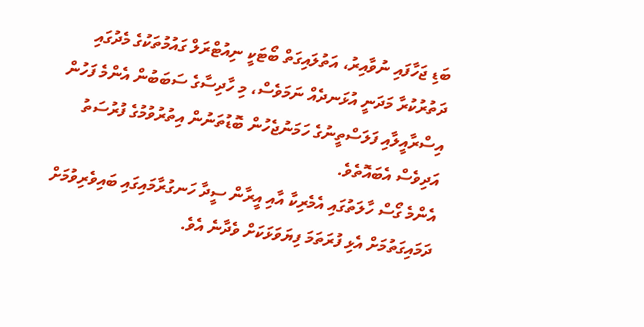ބަޑި ޖަހާފައި ނުވާއިރު، އަތުލައިގަތް ބޯޓަކީ ނިއުޓްރަލް ގައުމުތަކުގެ މެދުގައި ދަތުރުކުރާ މަދަނީ އުޅަނދެއް ނަމަވެސް، މި ހާދިސާގެ ސަބަބުން އެންމެ ފަހުން އިސްރާއީލާއި ފަލަސްތީނުގެ ހަމަނުޖެހުން ބޮޑުތަނުން އިތުރުވުމުގެ ފުރުސަތު އަދިވެސް އެބައޮތެވެ.
އެންމެ ގޯސް ހާލަތުގައި އެމެރިކާ އާއި އީރާން ސީދާ ހަނގުރާމައިގައި ބައިވެރިވުމަށް ދަމައިގަތުމަށް އެޅި ފުރަތަމަ ފިޔަވަޅަކަށް ވެދާނެ އެވެ.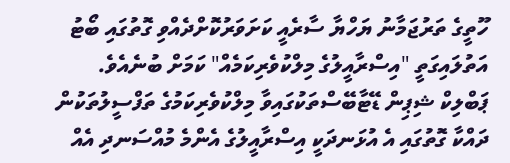ހޫތީގެ ތަރުޖަމާނު ޔަހްޔާ ސާރެއީ ކަށަވަރުކޮށްދެއްވި ގޮތުގައި ބޯޓު އަތުލައިގަތީ "އިސްރާއީލުގެ މިލްކުވެރިކަމެއް" ކަމަށް ބުނެއެވެ.
ޕަބްލިކް ޝިޕިން ޑޭޓާބޭސްތަކުގައިވާ މިލްކުވެރިކަމުގެ ތަފްސީލުތަކުން ދައްކާ ގޮތުގައި އެ އުޅަނދަކީ އިސްރާއީލުގެ އެންމެ މުއްސަނދި އެއް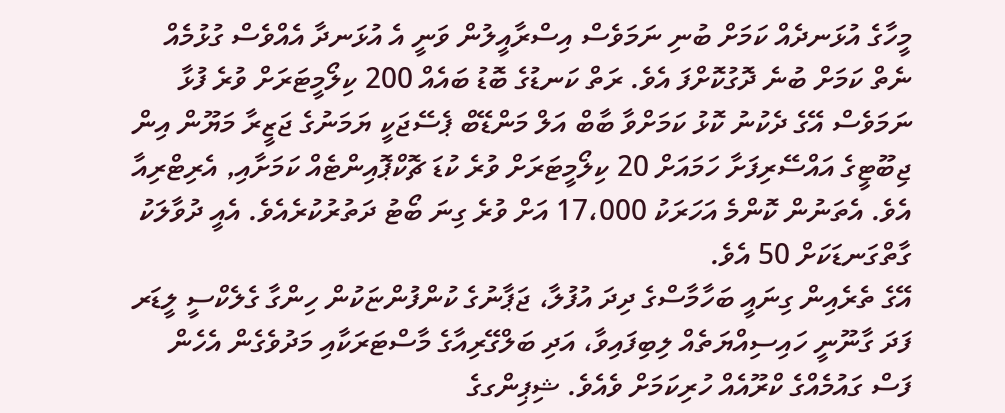މީހާގެ އުޅަނދެއް ކަމަށް ބުނި ނަމަވެސް އިސްރާއީލުން ވަނީ އެ އުޅަނދާ އެއްވެސް ގުޅުމެއް ނެތް ކަމަށް ބުނެ ދޮގުކޮށްފަ އެވެ. ރަތް ކަނޑުގެ ބޮޑު ބައެއް 200 ކިލޯމީޓަރަށް ވުރެ ފުޅާ ނަމަވެސް އޭގެ ދެކުނު ކޮޅު ކަމަށްވާ ބާބް އަލް މަންޑޭބް ޕެސޭޖަކީ ޔަމަނުގެ ޖަޒީރާ މަޔޫން އިން ޖިބޫޓީގެ އައްސޭރިފަށާ ހަމައަށް 20 ކިލޯމީޓަރަށް ވުރެ ކުޑަ ޗޮކްޕޮއިންޓެއް ކަމަށާއި, އެރިޓްރިއާ އެވެ. އެތަނުން ކޮންމެ އަހަރަކު 17،000 އަށް ވުރެ ގިނަ ބޯޓު ދަތުރުކުރެއެވެ. އެއީ ދުވާލަކު ގާތްގަނޑަކަށް 50 އެވެ.
އޭގެ ތެރެއިން ގިނައީ ބަހާމާސްގެ ދިދަ އުފުލާ، ޖަޕާނުގެ ކުންފުންޏަކުން ހިންގާ ގެލެކްސީ ލީޑަރ ފަދަ ގާނޫނީ ހައިސިއްޔަތެއް ލިބިފައިވާ، އަދި ބަލްގޭރިއާގެ މާސްޓަރަކާއި މަދުވެގެން އެހެން ފަސް ގައުމެއްގެ ކްރޫއެއް ހުރިކަމަށް ވެއެވެ. ޝިޕިންގގެ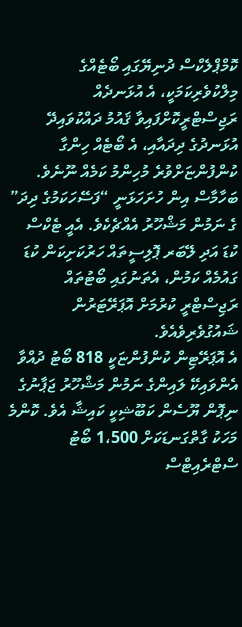ކޮމްޕްލެކްސް ދުނިޔޭގައި ބޯޓެއްގެ މިލްކުވެރިކަމަކީ، އެ އުޅަނދެއް ރަޖިސްޓްރީކޮށްފައިވާ ޤައުމު ދައްކުވައިދޭ އުޅަނދުގެ ދިދައާއި، އެ ބޯޓެއް ހިންގާ ކުންފުންޏަށްވުރެ މުހިންމު ކަމެއް ނޫނެވެ.
ބަހާމާސް އިން ހުށަހަޅަނީ “ފަސޭހަކަމުގެ ދިދަ” ގެ ނަމުން މަޝްހޫރު އެއްޗެކެވެ. އެއީ ޓެކްސް ކުޑަ އަދި ލޭބަރ ޕޮލިސީތައް ހަރުކަށިކަން ކުޑަ ގައުމެއް ކަމުން، އެތަނުގައި ބޯޓުތައް ރަޖިސްޓްރީ ކުރުމަށް އޮޕަރޭޓަރުން ޝައުގުވެރިވެއެވެ.
އެ އޮޕަރޭޓިން ކުންފުންޏަކީ 818 ބޯޓު ދުއްވާ އެންވައިކޭ ލައިންގެ ނަމުން މަޝްހޫރު ޖަޕާނުގެ ނިޕޮން ޔޫސެން ކަބޫޝިކީ ކައިޝާ އެވެ. ކޮންމެ މަހަކު ގާތްގަނޑަކަށް 1،500 ބޯޓު ސްޓްރެއިޓްސް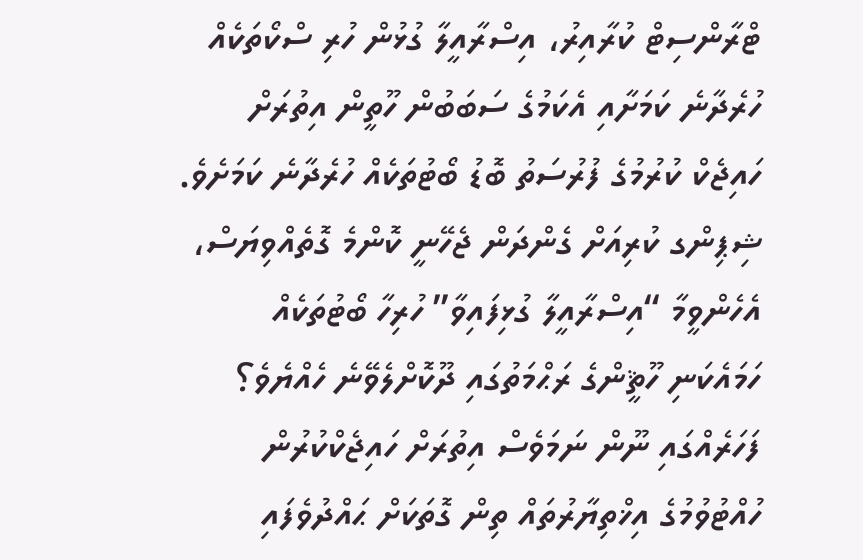ޓްރާންސިޓް ކުރާއިރު، އިސްރާއީލާ ގުޅުން ހުރި ސްކޯތަކެއް ހުރެދާނެ ކަމަށާއި އެކަމުގެ ސަބަބުން ހޫތީން އިތުރަށް ހައިޖެކް ކުރުމުގެ ފުރުސަތު ބޮޑު ބޯޓުތަކެއް ހުރެދާނެ ކަމަށެވެ.
ޝިޕިންގ ކުރިއަށް ގެންދަން ޖެހޭނީ ކޮންމެ ގޮތެއްވިޔަސް، އެހެންވީމާ “އިސްރާއީލާ ގުޅިފައިވާ” ހުރިހާ ބޯޓުތަކެއް ހަމައެކަނި ހޫޘީންގެ ރަޙްމަތުގައި ދޫކޮށްލެވޭނެ ހެއްޔެވެ؟ ފަހަރެއްގައި ނޫން ނަމަވެސް އިތުރަށް ހައިޖެކްކުރުން ހުއްޓުވުމުގެ އިޚްތިޔާރުތައް ތިން ގޮތަކަށް ޙައްދުވެފައި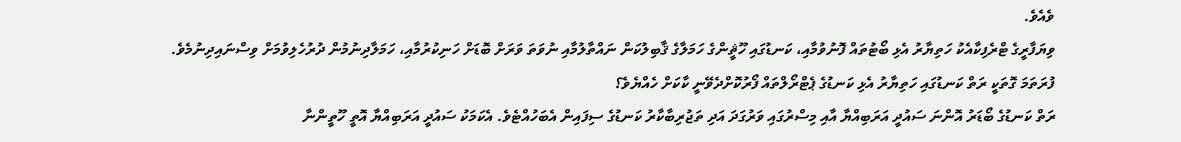ވެއެވެ.
ވިޔަފާރީގެ ޓްރެފިކާއެކު ހަތިޔާރު އެޅި ބޯޓުތައް ފޮނުވުމާއި، ކަނޑުގައި ހޫޘީންގެ ހަމަލާގެ ޤާބިލުކަން ނައްތާލުމާއި ނުވަތަ ވަރަށް ބޮޑަށް ހަނިކުރުމާއި، ހަމަލާދިނުމުން ދުރުހެލިވުމަށް ވިސްނައިދިނުމެވެ. ފުރަތަމަ ގޮތަކީ ރަތް ކަނޑުގައި ހަތިޔާރު އެޅި ކަނޑުގެ ޕެޓްރޯލްތައް ފޯރުކޮށްދެވޭނީ ކާކަށް ހެއްޔެވެ؟
ރަތް ކަނޑުގެ ބޯޑަރު އޮންނަ ސައުދީ އަރަބިއްޔާ އާއި މިސްރުގައި ވަރުގަދަ އަދި ތަޖުރިބާކާރު ކަނޑުގެ ސިފައިން އެބަހުއްޓެވެ. އެކަމަކު ސައުދީ އަރަބިއްޔާ އޮތީ ހޫތީންނާ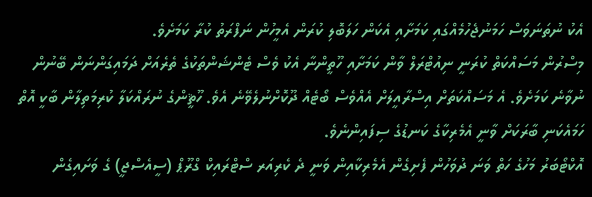އެކު ނުތަނަވަސް ހަމަނުޖެހުމެއްގައި ކަމަށާއި އެކަން ހަލަބޮލި ކުރަން އެމީހުން ނަފްރަތު ކުރާ ކަމަށެވެ.
މިސްރުން މަސައްކަތް ކުރަނީ ނިއުޓްރަލް ވާން ކަމަށާއި ހޫތީންނާ އެކު ވެސް ޓެންޝަންތަކުގެ ތެރެއަށް ދަމައިގަންނަން ބޭނުން ނުވާނެ ކަމަށެވެ. އެ މަސައްކަތަށް އިސްރާއީލަށް އެއްވެސް ބޯޓެއް ދޫކޮށްނުލެވޭނެ އެވެ. ހޫޘީންގެ ނުރައްކަލާ ކުރިމަތިލާން ބާކީ އޮތް ހަމައެކަނި ބާރަކަށް ވާނީ އެމެރިކާގެ ކަނޑުގެ ސިފައިންނެވެ.
އޮކްޓޯބަރު މަހުގެ ހަތް ވަނަ ދުވަހުން ފެށިގެން އެމެރިކާއިން ވަނީ ދެ ކެރިއަރ ސްޓްރައިކް ގްރޫޕް (ސީއެސްޖީ) ގެ ވަށައިގެން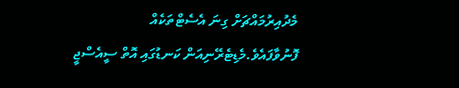މެދުއިރުމައްޗަށް ގިނަ އެސެޓްތަކެއް ފޮނުވާފައެވެ.މެޑިޓެރޭނިއަން ކަނޑުގައި އޮތް ސީއެސްޖީ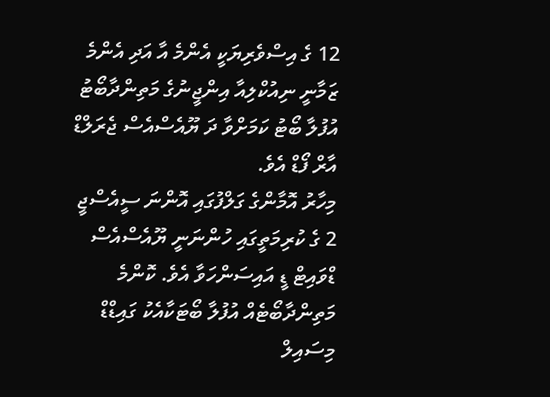12 ގެ އިސްވެރިޔަކީ އެންމެ އާ އަދި އެންމެ ޒަމާނީ ނިއުކްލިއާ އިންޖީނުގެ މަތިންދާބޯޓު އުފުލާ ބޯޓު ކަމަށްވާ ދަ ޔޫއެސްއެސް ޖެރަލްޑް އާރް ފޯޑް އެވެ.
މިހާރު އޮމާންގެ ގަލްފުގައި އޮންނަ ސީއެސްޖީ 2 ގެ ކުރިމަތީގައި ހުންނަނީ ޔޫއެސްއެސް ޑްވައިޓް ޑީ އައިސަންހަވާ އެވެ. ކޮންމެ މަތިންދާބޯޓެއް އުފުލާ ބޯޓަކާއެކު ގައިޑްޑް މިސައިލް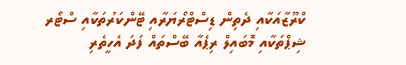ކްރޫޒާއަކާއި ދެތިން ޑިސްޓްރޯޔަރާއި ޓޭންކަރުތަކާއި ސްޓޯރ ޝިޕްތަކާއި މޮބައިލް ރިޕެއާ ބޭސްތައް ފަދަ އެހީތެރި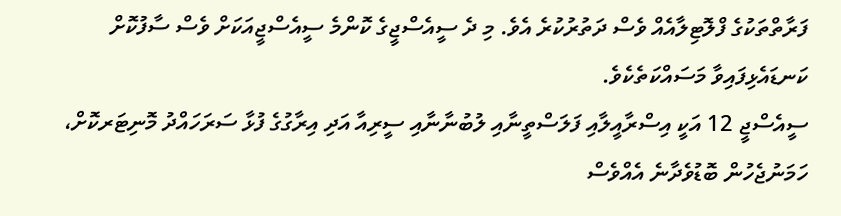ފަރާތްތަކުގެ ފްލޮޓިލާއެއް ވެސް ދަތުރުކުރެ އެވެ. މި ދެ ސީއެސްޖީގެ ކޮންމެ ސީއެސްޖީއަކަށް ވެސް ސާފުކޮށް ކަނޑައެޅިފައިވާ މަސައްކަތެކެވެ.
ސީއެސްޖީ 12 އަކީ އިސްރާއީލާއި ފަލަސްތީނާއި ލުބުނާނާއި ސީރިއާ އަދި އިރާގުގެ ފުޅާ ސަރަހައްދު މޮނިޓަރކޮށް، ހަމަނުޖެހުން ބޮޑުވެދާނެ އެއްވެސް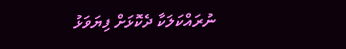ނުރައްކަލަކާ ދެކޮޅަށް ފިޔަވަޅު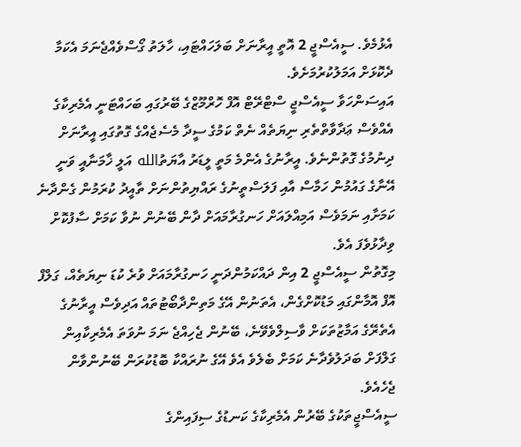އެޅުމެވެ. ސީއެސްޖީ 2 އޮތީ އީރާނަށް ބަލަހައްޓައި، ހާލަތު ގޯސްވެއްޖެނަމަ އެކަމާ ދެކޮޅަށް އަމަލުކުރުމަށެވެ.
އައިސަންހަވާ ސީއެސްޖީ ސްޓްރޭޓް އޮފް ހޮރްމޫޒްގެ ބޭރުގައި ބަހައްޓަނީ އެމެރިކާގެ އެއްވެސް ޢަދާވާތްތެރި ނިޔަތެއް ނެތް ކަމުގެ ސީދާ މެސެޖެއްގެ ގޮތުގައި އީރާނަށް ދިނުމުގެ ގޮތުންނެވެ. އީރާނުގެ އެންމެ މަތީ ލީޑަރު އާޔަތުالله އަލީ ޚާމަނާއީ ވަނީ އޭނާގެ ގައުމުން ހަމާސް އާއި ފަލަސްތީނުގެ ރައްޔިތުންނަށް ތާއީދު ކުރަމުން ގެންދާނެ ކަމަށާއި ނަމަވެސް އަމިއްލައަށް ހަނގުރާމައަށް ދާން ބޭނުން ނުވާ ކަމަށް ސާފުކޮށް ވިދާޅުވެފަ އެވެ.
މިގޮތުން ސީއެސްޖީ 2 އިން ދައްކަމުންދަނީ ހަނގުރާމައަށް ވުރެ ކުޑަ ނިޔަތެއް، ގަލްފް އޮފް އޮމާންގައި މަޑުކޮށްގެން، އެތަނުން އޭގެ މަތިންދާބޯޓުތައް އަދިވެސް އީރާނުގެ އެތެރޭގެ އަމާޒުތަކަށް ވާސިލްވެވޭނެ، ބޭނުން ޖެހިއްޖެ ނަމަ ނުވަތަ އެމެރިކާއިން ގަލްފަށް ބަދަލުވެދާނެ ކަމަށް ބެލެވެ އެވެ އޭގެ ނުރައްކާ ބޮޑުކުރަން ބޭނުންވާން ޖެހެއެވެ.
ސީއެސްޖީތަކުގެ ބޭރުން އެމެރިކާގެ ކަނޑުގެ ސިފައިންގެ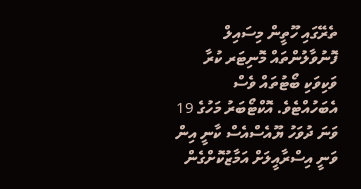ތެރޭގައި ހޫތީން މިސައިލް ފޮނުވާލުންތައް މޮނިޓަރ ކުރާ ވަކިވަކި ބޯޓުތައް ވެސް އެބަހުއްޓެވެ. އޮކްޓޯބަރު މަހުގެ 19 ވަނަ ދުވަހު ޔޫއެސްއެސް ކާނީ އިން ވަނީ އިސްރާއީލަށް އަމާޒުކޮށްގެން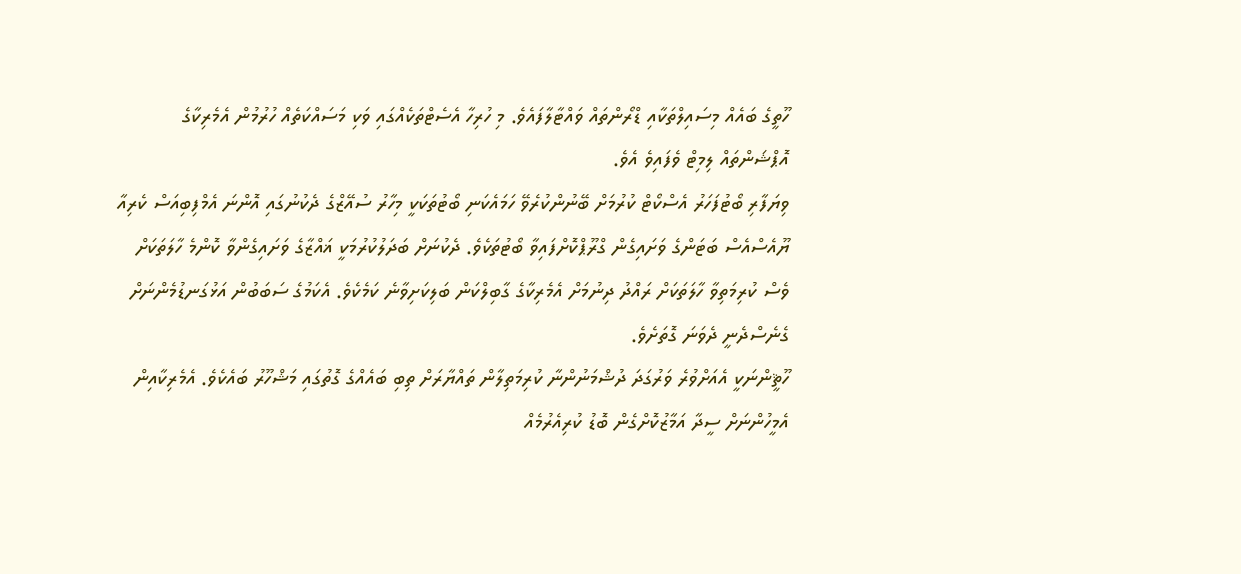ހޫތީގެ ބައެއް މިސައިލްތަކާއި ޑްރޯންތައް ވައްޓާލާފައެވެ. މި ހުރިހާ އެސެޓްތަކެއްގައި ވަކި މަސައްކަތެއް ހުރުމުން އެމެރިކާގެ އޮޕްޝަންތައް ލިމިޓް ވެފައިވެ އެވެ.
ވިޔަފާރި ބޯޓުފަހަރު އެސްކޯޓް ކުރުމަށް ބޭނުންކުރެވޭ ހަމައެކަނި ބޯޓުތަކަކީ މިހާރު ސުއޭޒްގެ ދެކުނުގައި އޮންނަ އެމްފިބިއަސް ކެރިއާ ޔޫއެސްއެސް ބަޓަންގެ ވަށައިގެން ގްރޫޕްކޮށްފައިވާ ބޯޓުތަކެވެ. ދެކުނަށް ބަދަލުކުރުމަކީ ޣައްޒާގެ ވަށައިގެންވާ ކޮންމެ ހާލަތަކަށް ވެސް ކުރިމަތިވާ ހާލަތަކަށް ރައްދު ދިނުމަށް އެމެރިކާގެ ގާބިލްކަން ބަލިކަށިވާނެ ކަމެކެވެ. އެކަމުގެ ސަބަބުން އަޅުގަނޑުމެންނަށް ގެނެސްދެނީ ދެވަނަ ގޮތަށެވެ.
ހޫޘީންނަކީ އެއަށްވުރެ ވަރުގަދަ ދުޝްމަނުންނާ ކުރިމަތިލާން ތައްޔާރަށް ތިބި ބައެއްގެ ގޮތުގައި މަޝްހޫރު ބައެކެވެ. އެމެރިކާއިން އެމީހުންނަށް ސީދާ އަމާޒުކޮށްގެން ބޮޑު ކުރިއެރުމެއް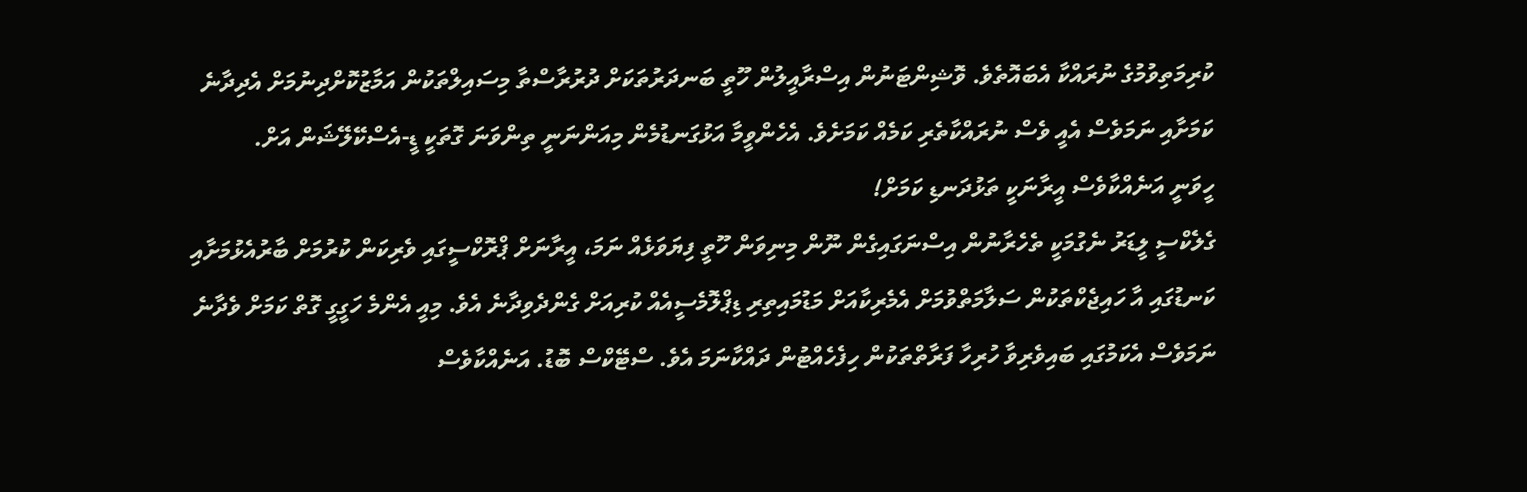ކުރިމަތިވުމުގެ ނުރައްކާ އެބައޮތެވެ. ވޮޝިންޓަނުން އިސްރާއީލުން ހޫތީ ބަނދަރުތަކަށް ދުރުރާސްތާ މިސައިލްތަކުން އަމާޒުކޮށްދިނުމަށް އެދިދާނެ ކަމަށާއި ނަމަވެސް އެއީ ވެސް ނުރައްކާތެރި ކަމެއް ކަމަށެވެ. އެހެންވީމާ އަޅުގަނޑުމެން މިއަންނަނީ ތިންވަނަ ގޮތަކީ ޑީ-އެސްކޭލޭޝަން އަށް.
ހީވަނީ އަނެއްކާވެސް އީރާނަކީ ތަޅުދަނޑި ކަމަށް!
ގެލެކްސީ ލީޑަރު ނެގުމަކީ ތެހެރާނުން އިސްނަގައިގެން ނޫން މިނިވަން ހޫތީ ފިޔަވަޅެއް ނަމަ، އީރާނަށް ޕްރޮކްސީގައި ވެރިކަން ކުރުމަށް ބާރުއެޅުމަށާއި ކަނޑުގައި އާ ހައިޖެކްތަކުން ސަލާމަތްވުމަށް އެމެރިކާއަށް މަޑުމައިތިރި ޑިޕްލޮމެސީއެއް ކުރިއަށް ގެންދެވިދާނެ އެވެ. މިއީ އެންމެ ހަގީގީ ގޮތް ކަމަށް ވެދާނެ ނަމަވެސް އެކަމުގައި ބައިވެރިވާ ހުރިހާ ފަރާތްތަކުން ހިފެހެއްޓުން ދައްކާނަމަ އެވެ. ސްޓޭކްސް ބޮޑު. އަނެއްކާވެސް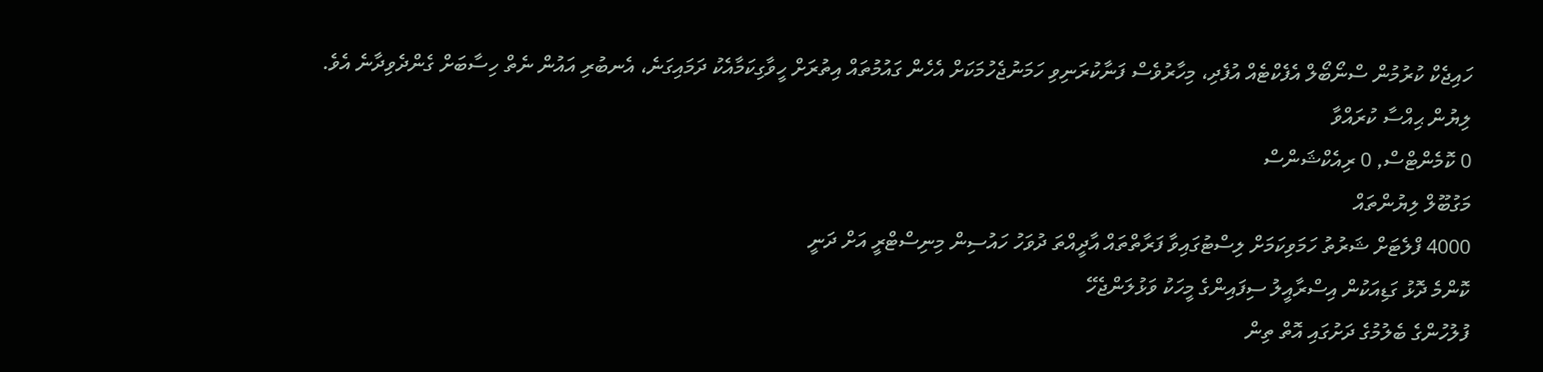ހައިޖެކް ކުރުމުން ސްނޯބޯލް އެފެކްޓެއް އުފެދި، މިހާރުވެސް ފަނާކުރަނިވި ހަމަނުޖެހުމަކަށް އެހެން ގައުމުތައް އިތުރަށް ހީވާގިކަމާއެކު ދަމައިގަނެ، އެނބުރި އައުން ނެތް ހިސާބަށް ގެންދެވިދާނެ އެވެ.
ލިޔުން ޙިއްސާ ކުރައްވާ
0 ކޮމެންޓްސް, 0 ރިއެކްޝަންސް
މަގުބޫލް ލިޔުންތައް
4000 ފްލެޓަށް ޝަރުތު ހަމަވިކަމަށް ލިސްޓުގައިވާ ފަރާތްތައް އާދީއްތަ ދުވަހު ހައުސިން މިނިސްޓްރީ އަށް ދަނީ
ކޮންމެ ދޮޅު ގަޑިއަކުން އިސްރާއީލު ސިފައިންގެ މީހަކު ވަޅުލަންޖެހޭ
ފުލުހުންގެ ބެލުމުގެ ދަށުގައި އޮތް ތިން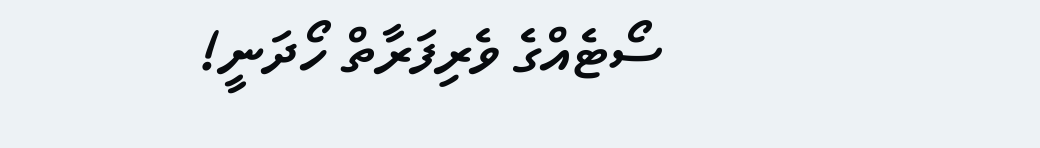ސޯޓެއްގެ ވެރިފަރާތް ހޯދަނީ!